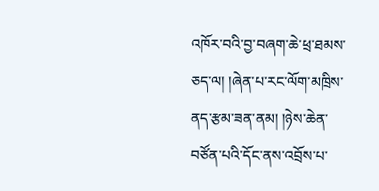འཁོར་བའི་བྱ་བཞག་ཆེ་ཕྲ་ཐམས་ཅད་ལ། །ཞེན་པ་རང་ལོག་མཁྲིས་ནད་རྩམ་ཟན་ནམ། །ཉེས་ཆེན་བཙོན་པའི་དོང་ནས་འབྲོས་པ་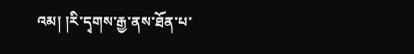འམ། །རི་དྭགས་རྒྱ་ནས་ཐོན་པ་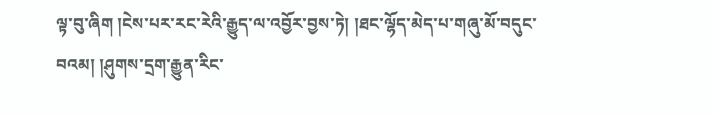ལྟ་བུ་ཞིག །ངེས་པར་རང་རེའི་རྒྱུད་ལ་འབྱོར་བྱས་ཏེ། །ཐང་ལྷོད་མེད་པ་གཞུ་མོ་བདུང་བའམ། །ཤུགས་དྲག་རྒྱུན་རིང་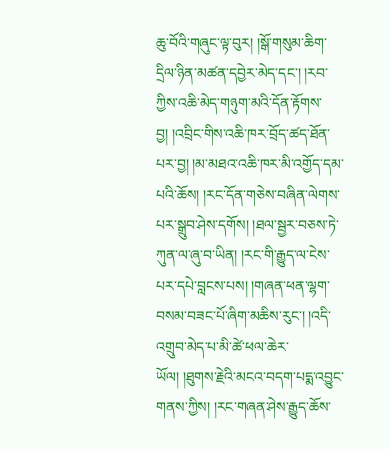ཆུ་བོའི་གཞུང་ལྟ་བུར། །སྒོ་གསུམ་ཆིག་དྲིལ་ཉིན་མཚན་དབྱེར་མེད་དང་། །རབ་ཀྱིས་འཆི་མེད་གཉུག་མའི་དོན་རྟོགས་བྱ། །འབྲིང་གིས་འཆི་ཁར་བྲོད་ཚད་ཐོན་པར་བྱ། །མ་མཐའ་འཆི་ཁར་མི་འགྱོད་དམ་པའི་ཆོས། །རང་དོན་གཅེས་བཞིན་ལེགས་པར་སྒྲུབ་ཤེས་དགོས། །ཐལ་སྦྱར་བཅས་ཏེ་ཀུན་ལ་ཞུ་བ་ཡིན། །རང་གི་རྒྱུད་ལ་ངེས་པར་དཔེ་བླངས་པས། །གཞན་ཕན་ལྷག་བསམ་བཟང་པོ་ཞིག་མཆིས་རུང་། །འདི་འགྲུབ་མེད་པ་མི་ཚེ་ཕལ་ཆེར་ཡོལ། །ཐུགས་རྗེའི་མངའ་བདག་པདྨ་འབྱུང་གནས་ཀྱིས། །རང་གཞན་ཤེས་རྒྱུད་ཆོས་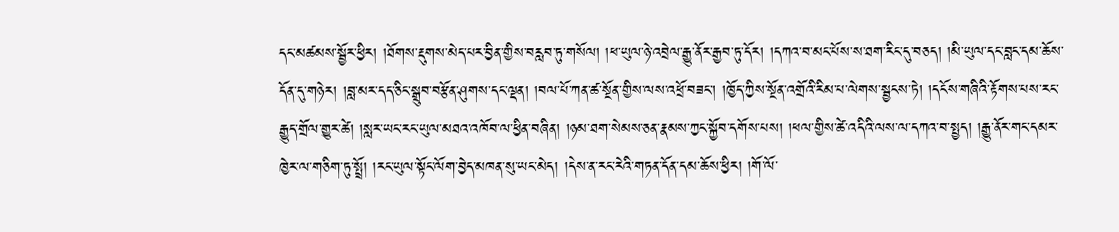དང་མཚམས་སྦྱོར་ཕྱིར། །ཐོགས་རྡུགས་མེད་པར་བྱིན་གྱིས་བརླབ་ཏུ་གསོལ། །ཕ་ཡུལ་ཉེ་འབྲེལ་རྒྱུ་ནོར་རྒྱབ་ཏུ་དོར། །དཀའ་བ་མང་པོས་ས་ཐག་རིང་དུ་བཅད། །མི་ཡུལ་དང་བླང་དམ་ཆོས་དོན་དུ་གཉེར། །བླ་མར་དད་ཅིང་སྒྲུབ་བརྩོན་ཤུགས་དང་ལྡན། །བལ་པོ་ཀན་ཚ་སྔོན་གྱིས་ལས་འཕྲོ་བཟང་། །ཁྱོད་ཀྱིས་སྔོན་འགྲོའི་རིམ་པ་ལེགས་སྦྱངས་ཏེ། །དངོས་གཞིའི་རྟོགས་པས་རང་རྒྱུད་གྲོལ་གྱུར་ཚེ། །སླར་ཡང་རང་ཡུལ་མཐའ་འཁོབ་ལ་ཕྱིན་བཞིན། །ཉམ་ཐག་སེམས་ཅན་རྣམས་ཀྱང་སྐྱོབ་དགོས་པས། །ཕལ་གྱིས་ཚེ་འདིའི་ལས་ལ་དཀའ་བ་སྤྱད། །རྒྱུ་ནོར་གང་དམར་ཁྱེར་ལ་གཅིག་ཏུ་སྤྲོ། །རང་ཡུལ་སྟོང་ལོག་བྱེད་མཁན་སུ་ཡང་མེད། །དེས་ན་རང་རེའི་གཏན་དོན་དམ་ཆོས་ཕྱིར། །གོ་ལོ་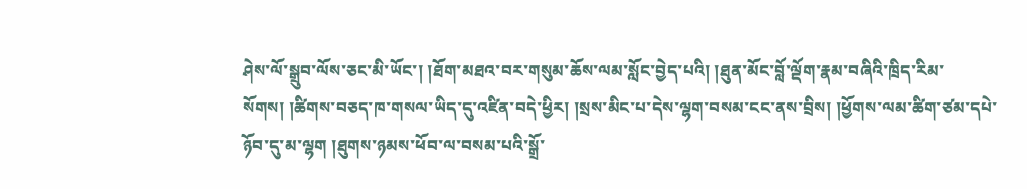ཤེས་ལོ་སྒྲུབ་ལོས་ཅང་མི་ཡོང་། །ཐོག་མཐའ་བར་གསུམ་ཆོས་ལམ་སློང་བྱེད་པའི། །ཐུན་མོང་བློ་ལྡོག་རྣམ་བཞིའི་ཁྲིད་རིམ་སོགས། །ཚིགས་བཅད་ཁ་གསལ་ཡིད་དུ་འཛིན་བདེ་ཕྱིར། །སྲས་མིང་པ་དེས་ལྷག་བསམ་ངང་ནས་བྲིས། །ཕྱོགས་ལམ་ཚིག་ཙམ་དཔེ་ཉོབ་དུ་མ་ལྷག །ཐུགས་ཉམས་ཕོབ་ལ་བསམ་པའི་སྒྲོ་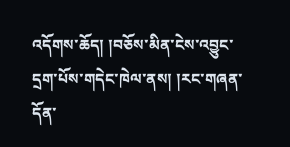འདོགས་ཆོད། །བཅོས་མིན་ངེས་འབྱུང་དྲག་པོས་གདེང་ཁེལ་ནས། །རང་གཞན་དོན་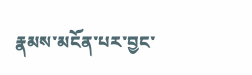རྣམས་མངོན་པར་བྱང་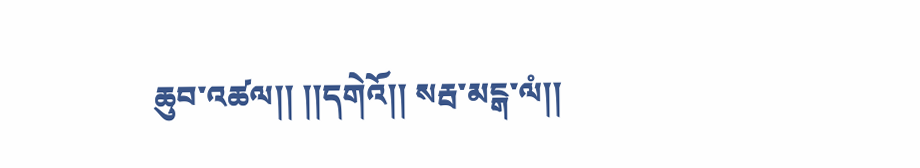ཆུབ་འཚལ།། །།དགེའོ།། སརྦ་མངྒ་ལཾ།།